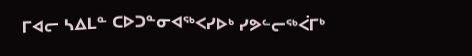ᒥᐊᓕ ᓴᐃᒪᓐ ᑕᐅᑐᓐᓂᐊᖅᐸᓯᐅᒃ ᓯᕗᓪᓕᖅᐹᒥᒃ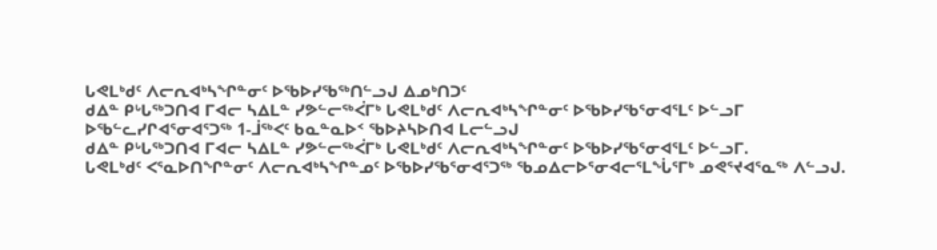ᒐᕙᒪᒃᑯᑦ ᐱᓕᕆᐊᒃᓴᖏᓐᓂᑦ ᐅᖃᐅᓯᖃᖅᑎᓪᓗᒍ ᐃᓄᒃᑎᑐᑦ
ᑯᐃᓐ ᑭᒡᒐᖅᑐᑎᐊ ᒥᐊᓕ ᓴᐃᒪᓐ ᓯᕗᓪᓕᖅᐹᒥᒃ ᒐᕙᒪᒃᑯᑦ ᐱᓕᕆᐊᒃᓴᖏᓐᓂᑦ ᐅᖃᐅᓯᖃᕐᓂᐊᕐᒪᑦ ᐅᓪᓗᒥ
ᐅᖃᓪᓚᓯᒋᐊᕐᓂᐊᕐᑐᖅ 1-ᒨᖅᐸᑦ ᑲᓇᓐᓇᐅᑉ ᖃᐅᔨᓴᐅᑎᐊ ᒪᓕᓪᓗᒍ
ᑯᐃᓐ ᑭᒡᒐᖅᑐᑎᐊ ᒥᐊᓕ ᓴᐃᒪᓐ ᓯᕗᓪᓕᖅᐹᒥᒃ ᒐᕙᒪᒃᑯᑦ ᐱᓕᕆᐊᒃᓴᖏᓐᓂᑦ ᐅᖃᐅᓯᖃᕐᓂᐊᕐᒪᑦ ᐅᓪᓗᒥ.
ᒐᕙᒪᒃᑯᑦ ᐸᕐᓇᐅᑎᖏᓐᓂᑦ ᐱᓕᕆᐊᒃᓴᖏᓐᓄᑦ ᐅᖃᐅᓯᖃᕐᓂᐊᕐᑐᖅ ᖃᓄᐃᓕᐅᕐᓂᐊᓕᕐᒪᖔᕐᒥᒃ ᓄᕙᕐᔪᐊᕐᓇᖅ ᐱᓪᓗᒍ.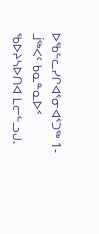ᐅᖃᓪᓚᓯᒋᐊᕐᓂᐊᕐᑐᖅ 1-ᒨᖅᐸᑦ ᑲᓇᓐᓇᐅᑉ ᖃᐅᔨᓴᐅᑎᐊ ᒪᓕᓪᓗᒍ.